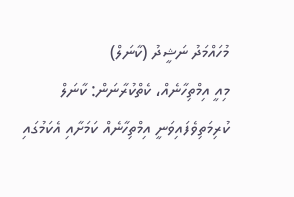މުހައްމަދު ނަޝީދު (ކާނަލް)
މިއީ އިމްތިހާނެއް، ކެތްކުރާނަން: ކާނަލް
ކުރިމަތިވެފައިވަނީ އިމްތިހާނެއް ކަމަށާއި އެކަމުގައި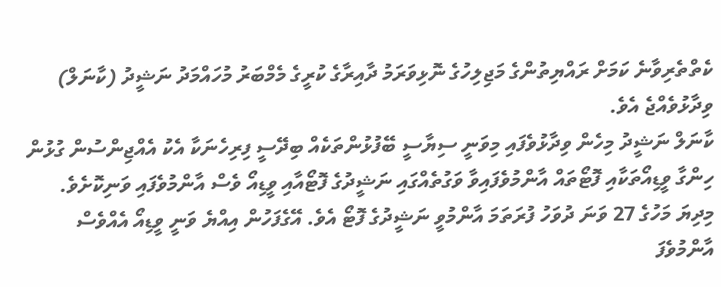ކެތްތެރިވާނެ ކަމަށް ރައްޔިތުންގެ މަޖިލިހުގެ ނޮޅިވަރަމު ދާއިރާގެ ކުރީގެ މެމްބަރު މުހައްމަދު ނަޝީދު (ކާނަލް) ވިދާޅުވެއްޖެ އެވެ.
ކާނަލް ނަޝީދު މިހެން ވިދާޅުވެފައި މިވަނީ ސިޔާސީ ބޭފުޅުންތަކެއް ބިދޭސީ ފިރިހެނަކާ އެކު އެއްޖިންސުން ގުޅުން ހިންގާ ވީޑިއޯތަކާއި ފޮޓޯތައް އާންމުވެފައިވާ ވަގުތެއްގައި ނަޝީދުގެ ފޮޓޯއާއި ވީޑިއޯ ވެސް އާންމުވެފައި ވަނިކޮށެވެ.
މިދިޔަ މަހުގެ 27 ވަނަ ދުވަހު ފުރަތަމަ އާންމުވީ ނަޝީދުގެ ފޮޓޯ އެވެ. އޭގެފަހުން އިއްޔެ ވަނީ ވީޑިއޯ އެއްވެސް އާންމުވެފަ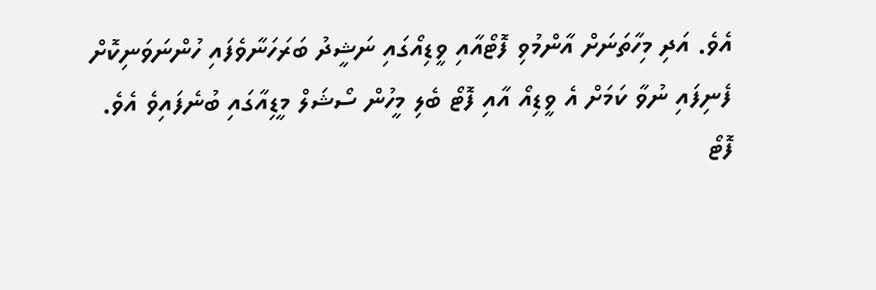އެވެ. އަދި މިހާތަނަށް އާންމުވި ފޮޓޯއާއި ވީޑިއޯގައި ނަޝީދު ބަރަހަނާވެފައި ހުންނަވަނިކޮށް ފެނިފައި ނުވާ ކަމަށް އެ ވީޑިއޯ އާއި ފޮޓޯ ބެލި މީހުން ސޯޝަލް މީޑިއާގައި ބުނެފައިވެ އެވެ.
ފޮޓޯ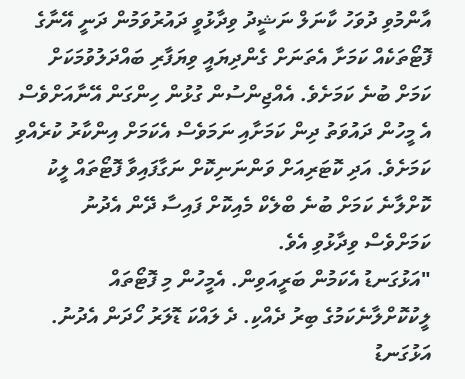އާންމުވި ދުވަހު ކާނަލް ނަޝީދު ވިދާޅުވީ ދައުރުވަމުން ދަނީ އޭނާގެ ފޮޓޯތަކެއް ކަމަށާ އެތަނަށް ގެންދިޔައީ ވިޔަފާރި ބައްދަލުވުމަކަށް ކަމަށް ބުނެ ކަމަށެވެ. އެއްޖިންސުން ގުޅުން ހިންގަން އޭނާއަށްވެސް އެ މީހުން ދައުވަތު ދިން ކަމަށާއި ނަމަވެސް އެކަމަށް އިންކާރު ކުރެއްވި ކަމަށެވެ. އަދި ކޮޓަރިއަށް ވަންނަނިކޮށް ނަގާފައިވާ ފޮޓޯތައް ލީކު ކޮށްލާނެ ކަމަށް ބުނެ ބްލެކް މެއިކޮށް ފައިސާ ދޭން އެދުނު ކަމަށްވެސް ވިދާޅުވި އެވެ.
"އަޅުގަނޑު އެކަމުން ބަރީއަވިން. އެމީހުން މި ފޮޓޯތައް ލީކުކޮށްލާނެކަމުގެ ބިރު ދެއްކި. ދެ ލައްކަ ޑޮލަރު ހޯދަން އެދުނު. އަޅުގަނޑު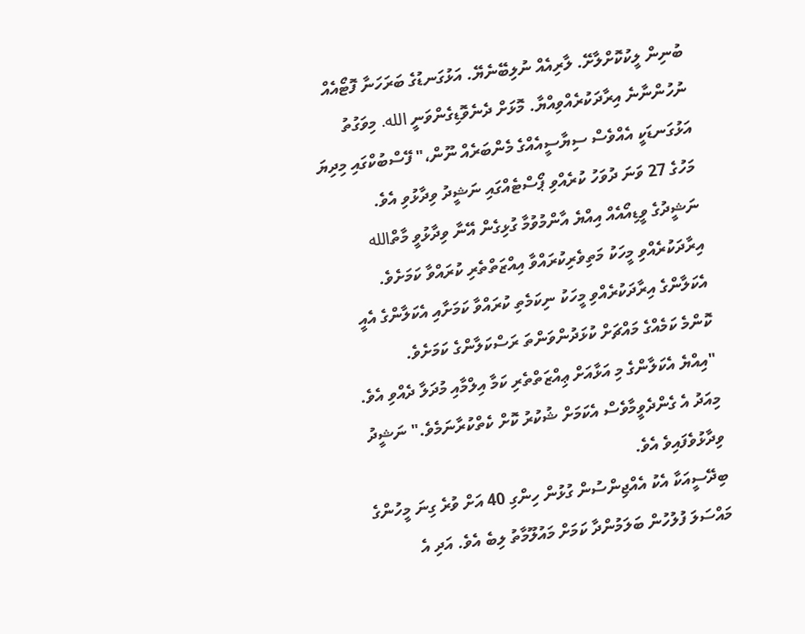ބުނިން ލީކުކޮށްލާށޭ. ލާރިއެއް ނުލިބޭނެޔޭ. އަޅުގަނޑުގެ ބަރަހަނާ ފޮޓޯއެއް ނުހުންނާނެ އިރާދަކުރެއްވިއްޔާ. މޮޅަށް ދެނެވޮޑިގެންވަނީ الله. މިވަގުތު އަޅުގަނޑަކީ އެއްވެސް ސިޔާސީއެއްގެ މެންބަރެއް ނޫން،" ފޭސްބުކްގައި މިދިޔަ މަހުގެ 27 ވަނަ ދުވަހު ކުރެއްވި ޕޯސްޓެއްގައި ނަޝީދު ވިދާޅުވި އެވެ.
ނަޝީދުގެ ވީޑިއޯއެއް އިއްޔެ އާންމުވުމާ ގުޅިގެން އޭނާ ވިދާޅުވީ މާތްالله އިރާދަކުރެއްވި މީހަކު މަތިވެރިކުރައްވާ އިއްޒަތްތެރި ކުރައްވާ ކަމަށެވެ. އެކަލާންގެ އިރާދަކުރެއްވި މީހަކު ނިކަމެތި ކުރައްވާ ކަމަށާއި އެކަލާންގެ އެއީ ކޮންމެ ކަމެއްގެ މައްޗަށް ކުޅަދުންވަންތަ ރަސްކަލާންގެ ކަމަށެވެ.
"އިއްޔެ އެކަލާންގެ މި އަޅާއަށް ޢިއްޒަތްތެރި ކަމާ އިލްމާއި މުދަލާ ދެއްވި އެވެ. މިއަދު އެ ގެންދެވީމާވެސް އެކަމަށް ޝުކުރު ކޮށް ކެތްކުރާނަމެވެ." ނަޝީދު ވިދާޅުވެފައިވެ އެވެ.
ބިދޭސީއަކާ އެކު އެއްޖިންސުން ގުޅުން ހިންގި 40 އަށް ވުރެ ގިނަ މީހުންގެ މައްސަލަ ފުލުހުން ބަލަމުންދާ ކަމަށް މައުލޫމާތު ލިބެ އެވެ. އަދި އެ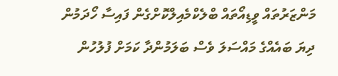މަންޒަރުތައް ވީޑިއޯތައް ބްލެކްމެއިލްކޮށްގެން ފައިސާ ހޯދަމުން ދިޔަ ބައެއްގެ މައްސަލަ ވެސް ބަލަމުންދާ ކަމަށް ފުލުހުން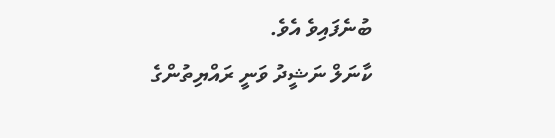ބުނެފައިވެ އެވެ.
ކާނަލް ނަޝީދު ވަނީ ރައްޔިތުންގެ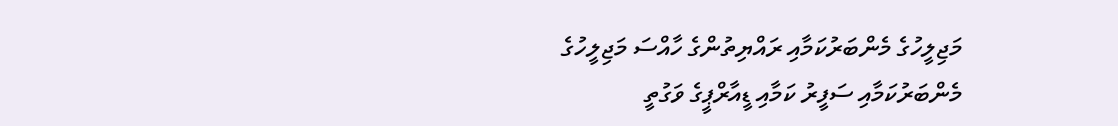މަޖިލީހުގެ މެންބަރުކަމާއި ރައްޔިތުންގެ ހާއްސަ މަޖިލީހުގެ މެންބަރުކަމާއި ސަފީރު ކަމާއި ޑީއާރްޕީގެ ވަގުތީ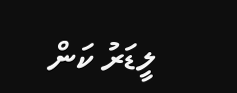ލީޑަރު ކަން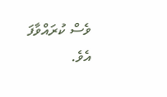ވެސް ކުރައްވާފަ އެވެ.